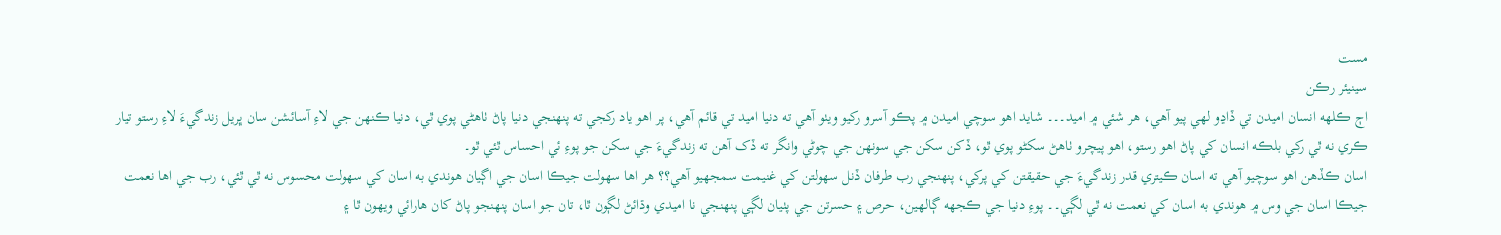مست
سينيئر رڪن
اڄ ڪلهه انسان اميدن تي ڏاڍو لهي پيو آهي، هر شئي ۾ اميد۔۔۔ شايد اهو سوچي اميدن ۾ پڪو آسرو رکيو ويٺو آهي ته دنيا اميد تي قائم آهي، پر اهو ياد رکجي ته پنهنجي دنيا پاڻ ٺاهڻي پوي ٿي، دنيا ڪنهن جي لاءِ آسائشن سان ڀريل زندگيءَ لاءِ رستو تيار ڪري نه ٿي رکي بلڪه انسان کي پاڻ اهو رستو، اهو پيچرو ٺاهڻ سکڻو پوي ٿو، ڏکن سکن جي سونهن جي چوڻي وانگر ته ڏک آهن ته زندگيءَ جي سکن جو پوءِ ئي احساس ٿئي ٿو۔
اسان ڪڏهن اهو سوچيو آهي ته اسان ڪيتري قدر زندگيءَ جي حقيقتن کي پرکي، پنهنجي رب طرفان ڏنل سهولتن کي غنيمت سمجهيو آهي؟؟ هر اها سهولت جيڪا اسان جي اڳيان هوندي به اسان کي سهولت محسوس نه ٿي ٿئي، رب جي اها نعمت جيڪا اسان جي وس ۾ هوندي به اسان کي نعمت نه ٿي لڳي۔۔ پوءِ دنيا جي ڪجهه ڳالهين، حرص ۽ حسرتن جي پٺيان لڳي پنهنجي نا اميدي وڌائڻ لڳون ٿا، تان جو اسان پنهنجو پاڻ کان هارائي ويهون ٿا ۽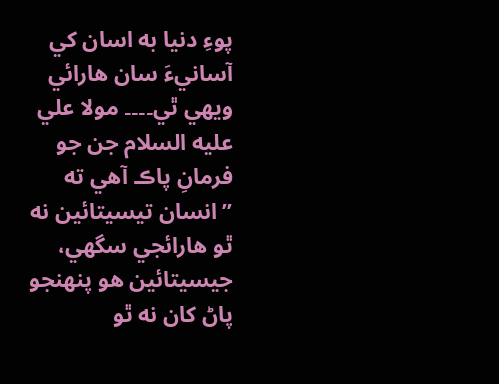پوءِ دنيا به اسان کي آسانيءَ سان هارائي ويهي ٿي۔۔۔۔ مولا علي عليه السلام جن جو فرمانِ پاڪ آهي ته ”انسان تيسيتائين نه ٿو هارائجي سگهي، جيسيتائين هو پنهنجو پاڻ کان نه ٿو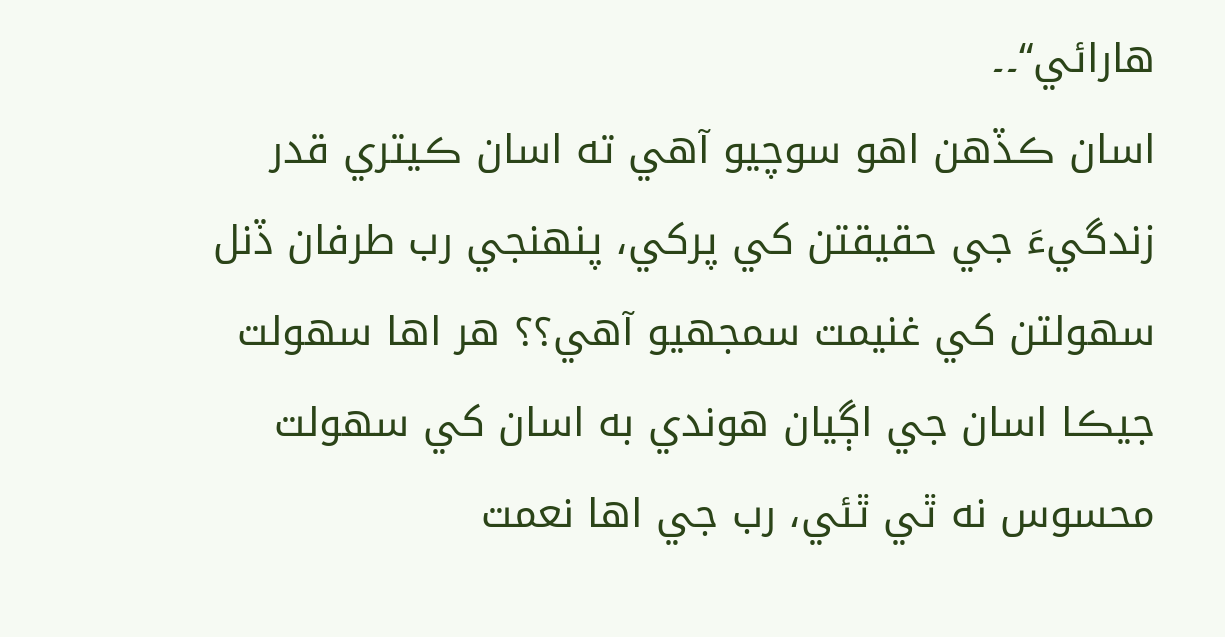هارائي“۔۔
اسان ڪڏهن اهو سوچيو آهي ته اسان ڪيتري قدر زندگيءَ جي حقيقتن کي پرکي، پنهنجي رب طرفان ڏنل سهولتن کي غنيمت سمجهيو آهي؟؟ هر اها سهولت جيڪا اسان جي اڳيان هوندي به اسان کي سهولت محسوس نه ٿي ٿئي، رب جي اها نعمت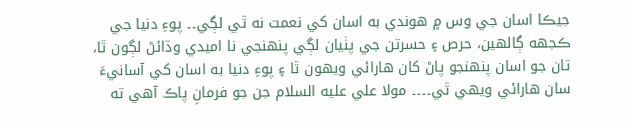جيڪا اسان جي وس ۾ هوندي به اسان کي نعمت نه ٿي لڳي۔۔ پوءِ دنيا جي ڪجهه ڳالهين، حرص ۽ حسرتن جي پٺيان لڳي پنهنجي نا اميدي وڌائڻ لڳون ٿا، تان جو اسان پنهنجو پاڻ کان هارائي ويهون ٿا ۽ پوءِ دنيا به اسان کي آسانيءَ سان هارائي ويهي ٿي۔۔۔۔ مولا علي عليه السلام جن جو فرمانِ پاڪ آهي ته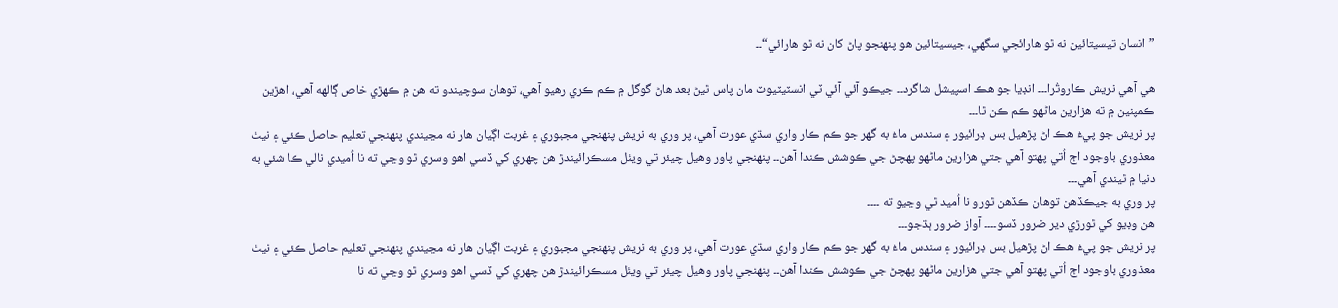”انسان تيسيتائين نه ٿو هارائجي سگهي، جيسيتائين هو پنهنجو پاڻ کان نه ٿو هارائي“۔۔

هي آهي نريش ڪاروتُرا۔۔۔ انڊيا جو هڪ اسپيشل شاگرد۔۔ جيڪو آئي آئي ٽي انسٽيٽيوٽ مان پاس ٿيڻ بعد هاڻ گوگل ۾ ڪم ڪري رهيو آهي، توهان سوچيندو ته هن ۾ ڪهڙي خاص ڳالهه آهي، اهڙين ڪمپنين ۾ ته هزارين ماڻهو ڪم ڪن ٿا۔۔۔
پر نريش جو پيءُ هڪ اڻ پڙهيل بس ڊرائيور ۽ سندس ماءُ به گهر جو ڪم ڪار واري سڌي عورت آهي، پر وري به نريش پنهنجي مجبوري ۽ غربت اڳيان هار نه مڃيندي پنهنجي تعليم حاصل ڪئي ۽ نيٺ معذوري باوجود اڄ اُتي پهتو آهي جتي هزارين ماڻهو پهچڻ جي ڪوشش ڪندا آهن۔۔ پنهنجي پاور وهيل چيئر تي ويٺل مسڪرائيندڙ هن چهري کي ڏسي اهو وسري ٿو وڃي ته نا اُميدي نالي ڪا شئي به دنيا ۾ ٿيندي آهي۔۔۔
پر وري به جيڪڏهن توهان ڪڏهن ٿورو نا اُميد ٿي وڃيو ته ۔۔۔۔
هن وڊيو کي ٿورڙي دير ضرور ڏسو۔۔۔۔ آواز ضرور ٻڌجو۔۔۔
پر نريش جو پيءُ هڪ اڻ پڙهيل بس ڊرائيور ۽ سندس ماءُ به گهر جو ڪم ڪار واري سڌي عورت آهي، پر وري به نريش پنهنجي مجبوري ۽ غربت اڳيان هار نه مڃيندي پنهنجي تعليم حاصل ڪئي ۽ نيٺ معذوري باوجود اڄ اُتي پهتو آهي جتي هزارين ماڻهو پهچڻ جي ڪوشش ڪندا آهن۔۔ پنهنجي پاور وهيل چيئر تي ويٺل مسڪرائيندڙ هن چهري کي ڏسي اهو وسري ٿو وڃي ته نا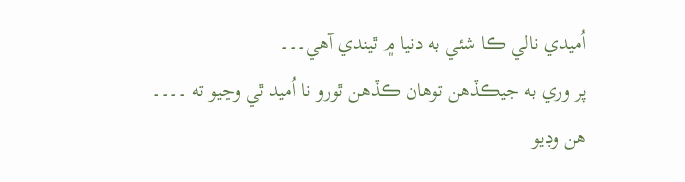اُميدي نالي ڪا شئي به دنيا ۾ ٿيندي آهي۔۔۔
پر وري به جيڪڏهن توهان ڪڏهن ٿورو نا اُميد ٿي وڃيو ته ۔۔۔۔
هن وڊيو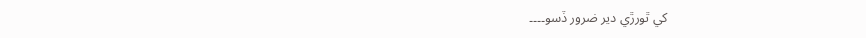کي ٿورڙي دير ضرور ڏسو۔۔۔۔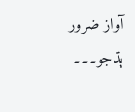آواز ضرور ٻڌجو۔۔۔